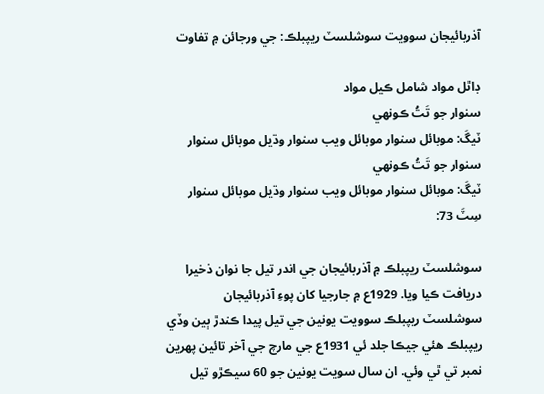آذربائيجان سوويت سوشلسٽ ريپبلڪ: جي ورجائن ۾ تفاوت

ڊاٿل مواد شامل ڪيل مواد
سنوار جو تَتُ ڪونهي
ٽيگَ: موبائل سنوار موبائل ويب سنوار وڌيل موبائل سنوار
سنوار جو تَتُ ڪونهي
ٽيگَ: موبائل سنوار موبائل ويب سنوار وڌيل موبائل سنوار
سِٽَ 73:

سوشلسٽ ريپبلڪ ۾ آذربائيجان جي اندر تيل جا نوان ذخيرا دريافت ڪيا ويا. 1929ع ۾ جارجيا کان پوءِ آذربائيجان سوشلسٽ ريپبلڪ سوويت يونين جي تيل پيدا ڪندڙ ٻين وڏي ريپبلڪ ھئي جيڪا جلد ئي 1931ع جي مارچ جي آخر تائين پھرين نمبر تي ٿي وئي. ان سال سويت يونين جو 60 سيڪڙو تيل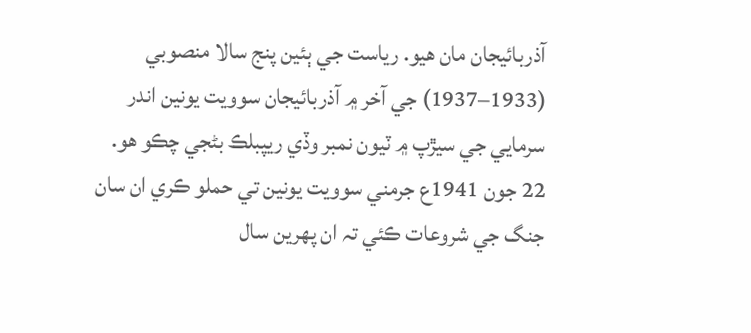آذربائيجان مان ھيو. رياست جي ٻئين پنج سالا منصوبي (1933–1937) جي آخر ۾ آذربائيجان سوويت يونين اندر سرمايي جي سيڙپ ۾ ٽيون نمبر وڏي ريپبلڪ بڻجي چڪو ھو.
22 جون 1941ع جرمني سوويت يونين تي حملو ڪري ان سان جنگ جي شروعات ڪئي تہ ان پھرين سال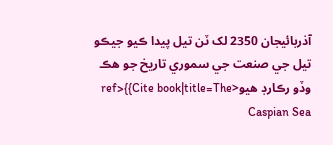آذربائيجان 2350 لک ٽن تيل پيدا ڪيو جيڪو تيل جي صنعت جي سموري تاريخ جو ھڪ وڏو رڪارڊ ھيو<ref>{{Cite book|title=The Caspian Sea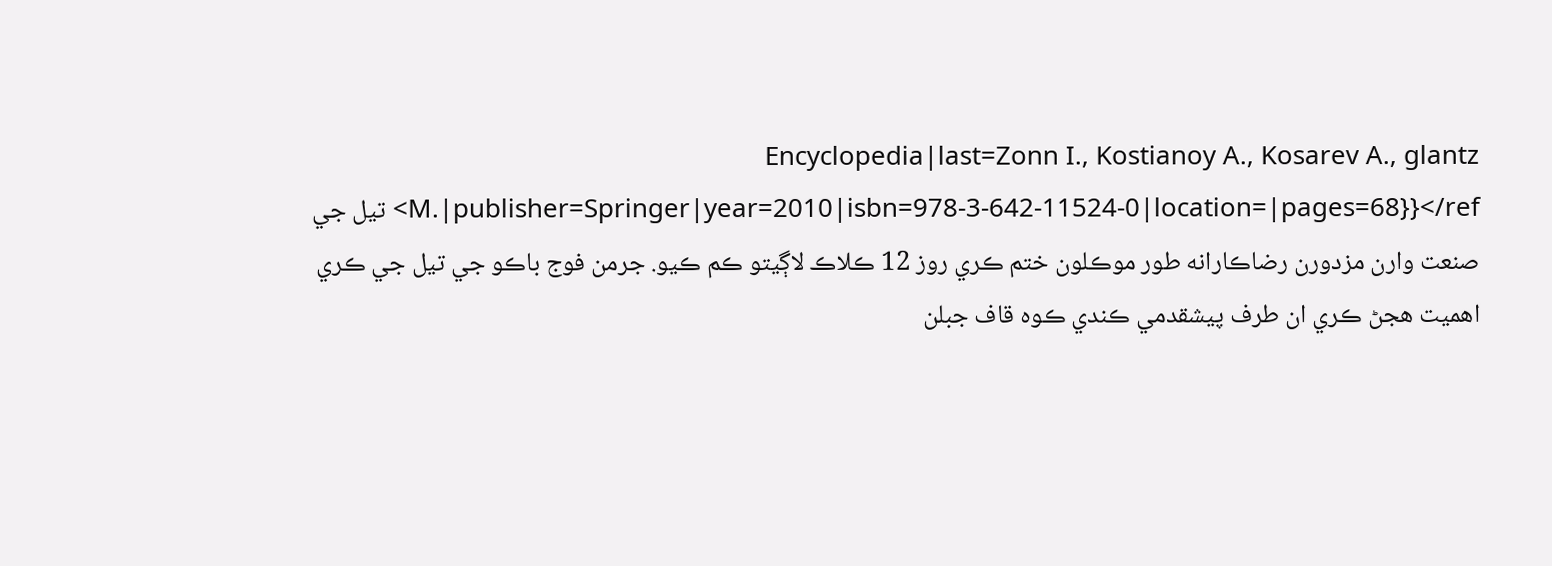Encyclopedia|last=Zonn I., Kostianoy A., Kosarev A., glantz M.|publisher=Springer|year=2010|isbn=978-3-642-11524-0|location=|pages=68}}</ref> تيل جي صنعت وارن مزدورن رضاڪارانه طور موڪلون ختم ڪري روز 12 ڪلاڪ لاڳيتو ڪم ڪيو. جرمن فوج باڪو جي تيل جي ڪري اھميت ھجڻ ڪري ان طرف پيشقدمي ڪندي ڪوہ قاف جبلن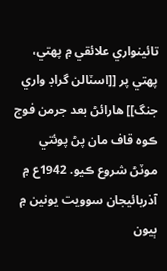تائينواري علائقي ۾ پھتي، پھتي پر [[اسٽالن گراڊ واري جنگ]] ھارائڻ بعد جرمن فوج ڪوہ قاف مان پڻ پوئتي موٽڻ شروع ڪيو. 1942ع ۾ آذربائيجان سوويت يونين ۾ ٻيون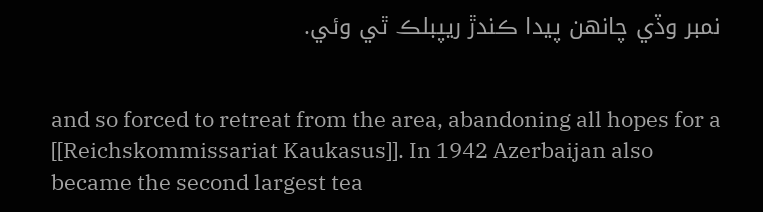نمبر وڏي چانھن پيدا ڪندڙ ريپبلڪ ٿي وئي.


and so forced to retreat from the area, abandoning all hopes for a [[Reichskommissariat Kaukasus]]. In 1942 Azerbaijan also became the second largest tea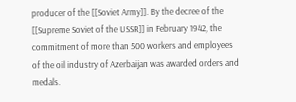producer of the [[Soviet Army]]. By the decree of the [[Supreme Soviet of the USSR]] in February 1942, the commitment of more than 500 workers and employees of the oil industry of Azerbaijan was awarded orders and medals.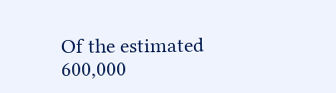Of the estimated 600,000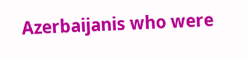Azerbaijanis who were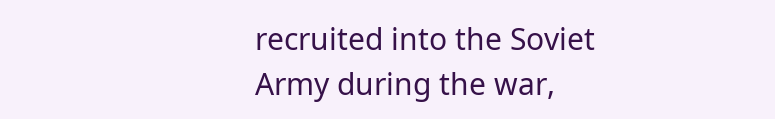recruited into the Soviet Army during the war,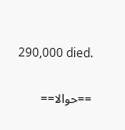290,000 died.

==حوالا==